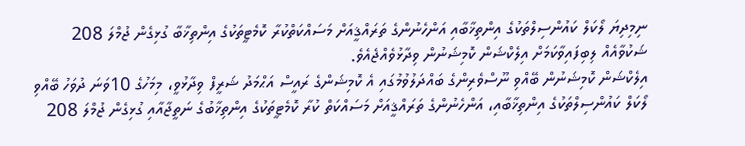ނިމިދިޔަ ލޯކަލް ކައުންސިލްތަކުގެ އިންތިޚާބާއި އަންހެނުންގެ ތަރައްޤީއަށް މަސައްކަތްކުރާ ކޮމެޓީތަކުގެ އިންތިޚާބާ ގުޅިގެން ޖުމްލަ 208 ޝަކުވާއެއް ލިބިފައިވާކަމަށް އިލެކްޝަން ކޮމިޝަނުން ވިދާޅުވެއްޖެއެވެ.
އިލެކްޝަން ކޮމިޝަނުން ބޭއްވި ނޫސްވެރިންގެ ބައްދަލުވުމުގައި އެ ކޮމިޝަންގެ ރައީސް އަޙްމަދު ޝަރީފް ވިދާޅުވީ، މިމަހުގެ 10ވަނަ ދުވަހު ބޭއްވި ލޯކަލް ކައުންސިލްތަކުގެ އިންތިޚާބާއި، އަންހެނުންގެ ތަރައްޤީއަށް މަސައްކަތް ކުރާ ކޮމެޓީތަކުގެ އިންތިޚާބުގެ ނަތީޖާއާއި ގުޅިގެން ޖުމްލަ 208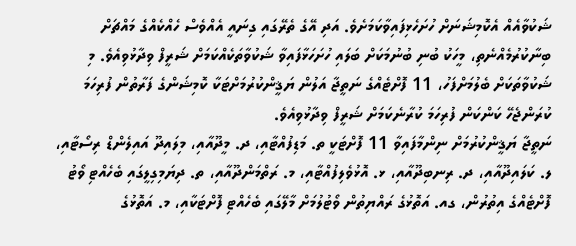ޝަކުވާއެއް އެކޮމިޝަނަށް ހުށަހެޅިފައިވާކަމަށެވެ. އަދި އޭގެ ތެރޭގައި ގިނައީ އެއްވެސް ހެއްކެއްގެ މައްޗަށް ބިނާކުރުމެއްނެތި، މީހަކު ބުނި ބުނުމަކަށް ބަލައި ހުށަހަޅާފައިވާ ޝަކުވާތަކެއްކަމަށް ޝަރީފް ވިދާޅުވިއެވެ. މި ޝަކުވާތަކަށް ބެލުމަށްފަހު، 11 ފޮށްޓެއްގެ ނަތީޖާ އަލުން ޔަޤީންކުރުމަށްޓަކާ ކޮމިޝަންގެ ފަރާތުން ފުރިހަމަ ކުރަންޖެހޭ ކަންކަން ފުރިހަމަ ކުރާނެކަމަށް ޝަރީފް ވިދާޅުވިއެވެ.
ނަތީޖާ ޔަޤީންކުރުމަށް ނިންމާފައިވާ 11 ފޮށްޓަކީ ތ. މަޑިފުއްޓާއި، ދ. މީދޫއާއި، މިލައިދޫ އައިލެންޑް ރިސޯޓާއި، ލ. ކަލައިދޫއާއި، ދ. ރިނބިދޫއާއި، ޅ. އޮޅުވެލިފުއްޓާއި، މ. ރަތްމަންދޫއާއި، ތ. ދިޔަމިގިލީގައި ބެހެއްޓި ވޯޓު ފޮށްޓެއްގެ އިތުރުން، ގއ. އަތޮޅުގެ ރައްޔިތުން ވޯޓުލުމަށް މާލޭގައި ބެހެއްޓި ފޮށްޓަކާއި، މ. އަތޮޅުގެ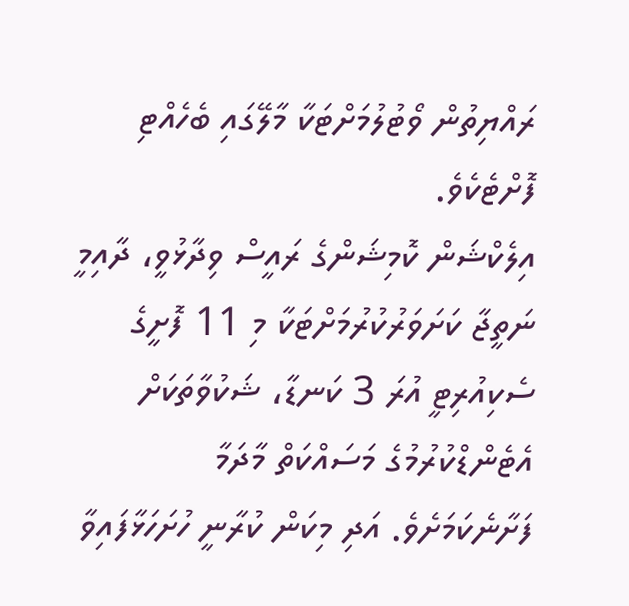ރައްޔިތުން ވޯޓުލުމަށްޓަކާ މާލޭގައި ބެހެއްޓި ފޮށްޓެކެވެ.
އިލެކްޝަން ކޮމިޝަންގެ ރައީސް ވިދާޅުވީ، ދާއިމީ ނަތީޖާ ކަށަވަރުކުރުމަށްޓަކާ މި 11 ފޮށީގެ ސެކިއުރިޓީ އުރަ 3 ކަނޑާ، ޝަކުވާތަކަށް އެޓެންޑްކުރުމުގެ މަސައްކަތް މާދަމާ ފަށާނެކަމަށެވެ. އަދި މިކަން ކުރާނީ ހުށަހަޅާފައިވާ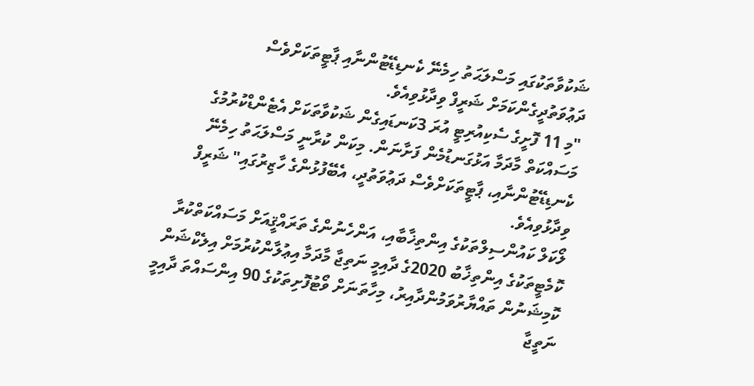ޝަކުވާތަކުގައި މަސްލަޙަތު ހިމެނޭ ކެނޑިޑޭޓުންނާއި ޕާޓީތަކަށްވެސް ދަޢުވަތުދީގެންކަމަށް ޝަރީފް ވިދާޅުވިއެވެ.
"މި 11 ފޮށީގެ ސެކިއުރިޓީ އުރަ 3ކަނޑައިގެން ޝަކުވާތަކަށް އެޓެންޑްކުރުމުގެ މަސައްކަތް މާދަމާ އަޅުގަނޑުމެން ފަށާނަން. މިކަން ކުރާނީ މަސްލަޙަތު ހިމެނޭ ކެނޑިޑޭޓުންނާއި، ޕާޓީތަކަށްވެސް ދަޢުވަތުދީ، އެބޭފުޅުންގެ ހާޒިރުގައި" ޝަރީފް ވިދާޅުވިއެވެ.
ލޯކަލް ކައުންސިލްތަކުގެ އިންތިޚާބާއި، އަންހެނުންގެ ތަރައްޤީއަށް މަސައްކަތްކުރާ ކޮމެޓީތަކުގެ އިންތިޚާބު 2020ގެ ދާއިމީ ނަތިޖާ މާދަމާ އިޢުލާންކުރުމަށް އިލެކްޝަން ކޮމިޝަނުން ތައްޔާރުވަމުންދާއިރު، މިހާތަނަށް ވޯޓުފޮށިތަކުގެ 90 އިންސައްތަ ދާއިމީ ނަތީޖާ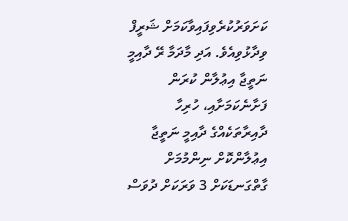ކަށަވަރުކުރެވިފައިވާކަމަށް ޝަރީފް ވިދާޅުވިއެވެ. އަދި މާދަމާ ރޭ ދާއިމީ ނަތީޖާ އިޢުލާން ކުރަން ފަށާނެކަމަށާއި، ހުރިހާ ދާއިރާތަކެއްގެ ދާއިމީ ނަތީޖާ އިޢުލާންކޮށް ނިންމުމަށް ގާތްގަނޑަކަށް 3 ވަރަކަށް ދުވަސް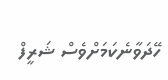ހޭދަވާނެކަމަށްވެސް ޝަރީފް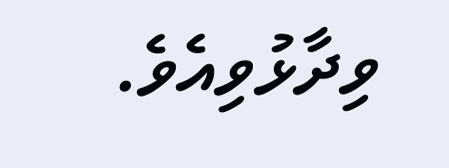ވިދާޅުވިއެވެ.